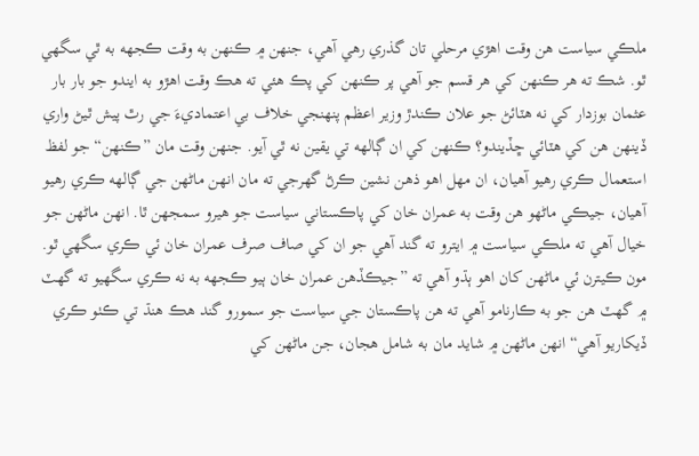ملڪي سياست هن وقت اهڙي مرحلي تان گذري رهي آهي، جنهن ۾ ڪنهن به وقت ڪجهه به ٿي سگهي ٿو. شڪ ته هر ڪنهن کي هر قسم جو آهي پر ڪنهن کي پڪ هئي ته هڪ وقت اهڙو به ايندو جو بار بار عثمان بوزدار کي نه هٽائڻ جو علان ڪندڙ وزير اعظم پنهنجي خلاف بي اعتماديءَ جي رٿ پيش ٿيڻ واري ڏينهن هن کي هٽائي ڇڏيندو؟ ڪنهن کي ان ڳالهه تي يقين نه ٿي آيو. جنهن وقت مان ”ڪنهن“ جو لفظ استعمال ڪري رهيو آهيان، ان مهل اهو ذهن نشين ڪرڻ گهرجي ته مان انهن ماڻهن جي ڳالهه ڪري رهيو آهيان، جيڪي ماڻهو هن وقت به عمران خان کي پاڪستاني سياست جو هيرو سمجهن ٿا. انهن ماڻهن جو خيال آهي ته ملڪي سياست ۾ ايترو ته گند آهي جو ان کي صاف صرف عمران خان ئي ڪري سگهي ٿو. مون ڪيترن ئي ماڻهن کان اهو ٻڌو آهي ته ”جيڪڏهن عمران خان ٻيو ڪجهه به نه ڪري سگهيو ته گهٽ ۾ گهٽ هن جو به ڪارنامو آهي ته هن پاڪستان جي سياست جو سمورو گند هڪ هنڌ تي ڪٺو ڪري ڏيکاريو آهي“ انهن ماڻهن ۾ شايد مان به شامل هجان، جن ماڻهن کي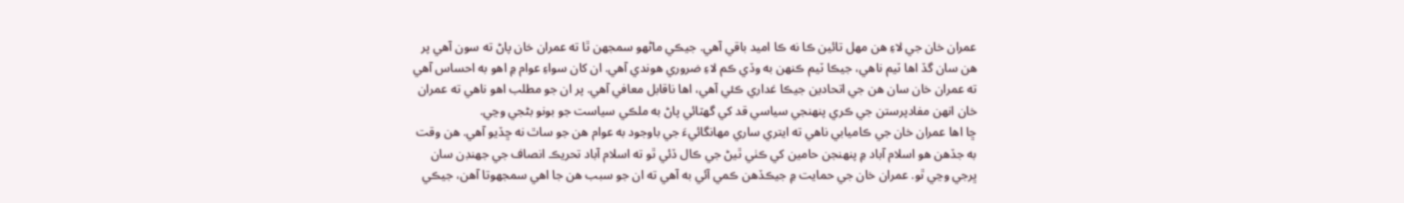عمران خان جي لاءِ هن مهل تائين ڪا نه ڪا اميد باقي آهي. جيڪي ماڻهو سمجهن ٿا ته عمران خان پاڻ ته سون آهي پر هن سان گڏ اها ٽيم ناهي، جيڪا ٽيم ڪنهن به وڏي ڪم لاءِ ضروري هوندي آهي. ان کان سواءِ عوام ۾ اهو به احساس آهي ته عمران خان سان هن جي اتحادين جيڪا غداري ڪئي آهي، اها ناقابل معافي آهي. پر ان جو مطلب اهو ناهي ته عمران خان انهن مفادپرستن جي ڪري پنهنجي سياسي قد کي گهٽائي پاڻ به ملڪي سياست جو بونو بڻجي وڃي.
ڇا اها عمران خان جي ڪاميابي ناهي ته ايتري ساري مهانگائيءَ جي باوجود به عوام هن جو ساٿ نه ڇڏيو آهي. هن وقت به جڏهن هو اسلام آباد ۾ پنهنجن حامين کي ڪٺي ٿيڻ جي ڪال ڏئي ٿو ته اسلام آباد تحريڪ انصاف جي جهنڊن سان ڀرجي وڃي ٿو. عمران خان جي حمايت ۾ جيڪڏهن ڪمي آئي به آهي ته ان جو سبب هن جا اهي سمجهوتا آهن، جيڪي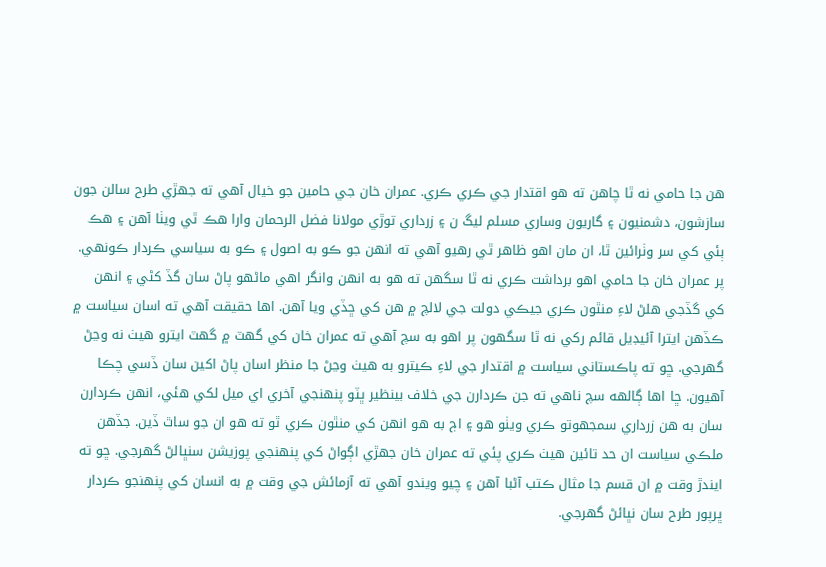هن جا حامي نه ٿا چاهن ته هو اقتدار جي ڪري ڪري. عمران خان جي حامين جو خيال آهي ته جهڙي طرح سالن جون سازشون، دشمنيون ۽ گاريون وساري مسلم ليگ ن ۽ زرداري توڙي مولانا فضل الرحمان وارا هڪ ٿي ويٺا آهن ۽ هڪ ٻئي کي سر وٺرائين ٿا، ان مان اهو ظاهر ٿي رهيو آهي ته انهن جو ڪو به اصول ۽ ڪو به سياسي ڪردار ڪونهي. پر عمران خان جا حامي اهو برداشت ڪري نه ٿا سگهن ته هو به انهن وانگر اهي ماڻهو پاڻ سان گڏ کڻي ۽ انهن کي گڏجي هلڻ لاءِ منٿون ڪري جيڪي دولت جي لالچ ۾ هن کي ڇڏي ويا آهن. اها حقيقت آهي ته اسان سياست ۾ ڪڏهن ايترا آئيڊيل قائم رکي نه ٿا سگهون پر اهو به سچ آهي ته عمران خان کي گهٽ ۾ گهٽ ايترو هيٺ نه وڃڻ گهرجي. ڇو ته پاڪستاني سياست ۾ اقتدار جي لاءِ ڪيترو به هيٺ وڃڻ جا منظر اسان پاڻ اکين سان ڏسي چڪا آهيون. ڇا اها ڳالهه سچ ناهي ته جن ڪردارن جي خلاف بينظير ڀٽو پنهنجي آخري اي ميل لکي هئي، انهن ڪردارن سان به هن زرداري سمجهوتو ڪري ويٺو هو ۽ اڄ به هو انهن کي منٿون ڪري ٿو ته هو ان جو ساٿ ڏين. جڏهن ملڪي سياست ان حد تائين هيٺ ڪري پئي ته عمران خان جهڙي اڳواڻ کي پنهنجي پوزيشن سنڀالڻ گهرجي. ڇو ته ايندڙ وقت ۾ ان قسم جا مثال ڪتب آڻبا آهن ۽ چيو ويندو آهي ته آزمائش جي وقت ۾ به انسان کي پنهنجو ڪردار ڀرپور طرح سان نڀائڻ گهرجي.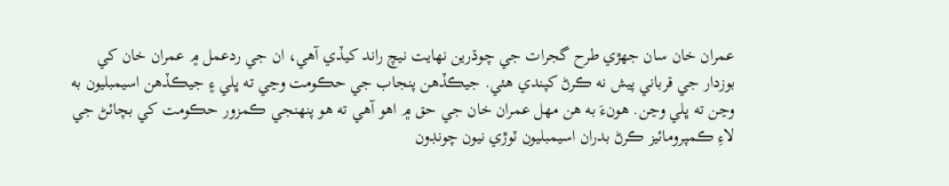عمران خان سان جهڙي طرح گجرات جي چوڌرين نهايت نيچ راند کيڏي آهي، ان جي ردعمل ۾ عمران خان کي بوزدار جي قرباني پيش نه ڪرڻ کپندي هئي. جيڪڏهن پنجاب جي حڪومت وڃي ته ڀلي ۽ جيڪڏهن اسيمبليون به وڃن ته ڀلي وڃن. هونءَ به هن مهل عمران خان جي حق ۾ اهو آهي ته هو پنهنجي ڪمزور حڪومت کي بچائڻ جي لاءِ ڪمپرومائيز ڪرڻ بدران اسيمبليون ٽوڙي نيون چونڊون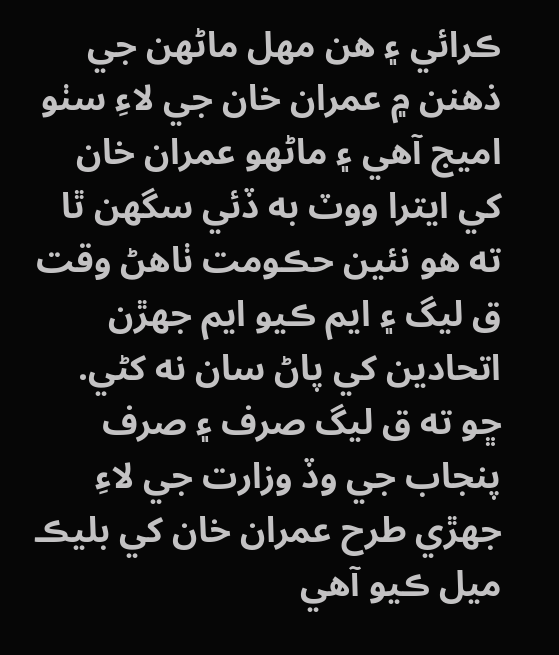ڪرائي ۽ هن مهل ماڻهن جي ذهنن ۾ عمران خان جي لاءِ سٺو اميج آهي ۽ ماڻهو عمران خان کي ايترا ووٽ به ڏئي سگهن ٿا ته هو نئين حڪومت ٺاهڻ وقت ق ليگ ۽ ايم ڪيو ايم جهڙن اتحادين کي پاڻ سان نه کڻي. ڇو ته ق ليگ صرف ۽ صرف پنجاب جي وڏ وزارت جي لاءِ جهڙي طرح عمران خان کي بليڪ ميل ڪيو آهي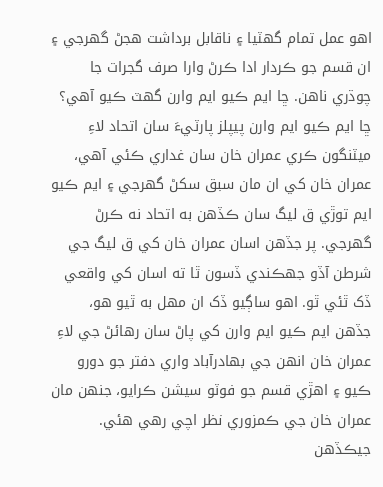اهو عمل تمام گهٽيا ۽ ناقابل برداشت هجڻ گهرجي ۽ ان قسم جو ڪردار ادا ڪرڻ وارا صرف گجرات جا چوڌري ناهن. ڇا ايم ڪيو ايم وارن گهٽ ڪيو آهي؟ ڇا ايم ڪيو ايم وارن پيپلز پارٽيءَ سان اتحاد لاءِ ميٽنگون ڪري عمران خان سان غداري ڪئي آهي، عمران خان کي ان مان سبق سکڻ گهرجي ۽ ايم ڪيو ايم توڙي ق ليگ سان ڪڏهن به اتحاد نه ڪرڻ گهرجي. پر جڏهن اسان عمران خان کي ق ليگ جي شرطن آڏو جهڪندي ڏسون ٿا ته اسان کي واقعي ڏک ٿئي ٿو. اهو ساڳيو ڏک ان مهل به ٿيو هو، جڏهن ايم ڪيو ايم وارن کي پاڻ سان رهائڻ جي لاءِ عمران خان انهن جي بهادرآباد واري دفتر جو دورو ڪيو ۽ اهڙي قسم جو فوٽو سيشن ڪرايو، جنهن مان عمران خان جي ڪمزوري نظر اچي رهي هئي. جيڪڏهن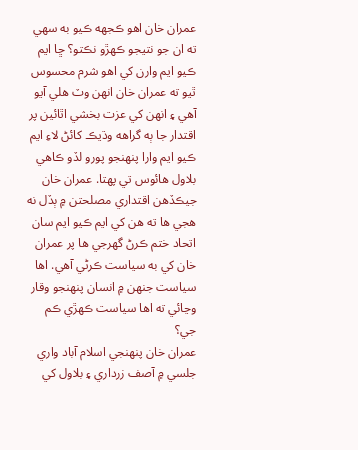عمران خان اهو ڪجهه ڪيو به سهي ته ان جو نتيجو ڪهڙو نڪتو؟ ڇا ايم ڪيو ايم وارن کي اهو شرم محسوس ٿيو ته عمران خان انهن وٽ هلي آيو آهي ۽ انهن کي عزت بخشي اٿائين پر اقتدار جا ٻه گراهه وڌيڪ کائڻ لاءِ ايم ڪيو ايم وارا پنهنجو پورو لڏو ڪاهي بلاول هائوس تي پهتا. عمران خان جيڪڏهن اقتداري مصلحتن ۾ ٻڏل نه هجي ها ته هن کي ايم ڪيو ايم سان اتحاد ختم ڪرڻ گهرجي ها پر عمران خان کي به سياست ڪرڻي آهي. اها سياست جنهن ۾ انسان پنهنجو وقار وڃائي ته اها سياست ڪهڙي ڪم جي؟
عمران خان پنهنجي اسلام آباد واري جلسي ۾ آصف زرداري ۽ بلاول کي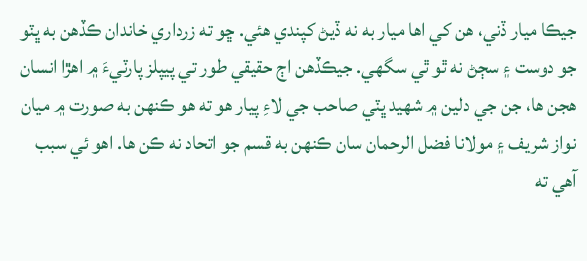جيڪا ميار ڏني، هن کي اها ميار به نه ڏيڻ کپندي هئي. ڇو ته زرداري خاندان ڪڏهن به ڀٽو جو دوست ۽ سڄڻ نه ٿو ٿي سگهي. جيڪڏهن اڄ حقيقي طور تي پيپلز پارٽيءَ ۾ اهڙا انسان هجن ها، جن جي دلين ۾ شهيد ڀٽي صاحب جي لاءِ پيار هو ته هو ڪنهن به صورت ۾ ميان نواز شريف ۽ مولانا فضل الرحمان سان ڪنهن به قسم جو اتحاد نه ڪن ها. اهو ئي سبب آهي ته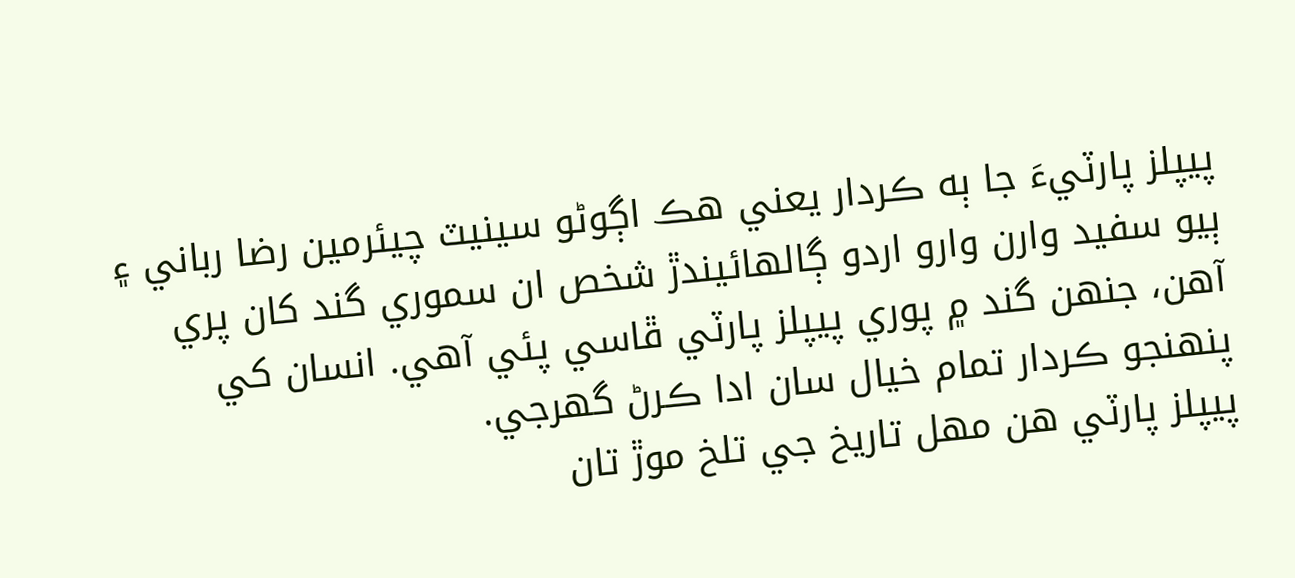پيپلز پارٽيءَ جا ٻه ڪردار يعني هڪ اڳوڻو سينيٽ چيئرمين رضا رباني ۽ ٻيو سفيد وارن وارو اردو ڳالهائيندڙ شخص ان سموري گند کان پري آهن، جنهن گند ۾ پوري پيپلز پارٽي ڦاسي پئي آهي. انسان کي پنهنجو ڪردار تمام خيال سان ادا ڪرڻ گهرجي.
پيپلز پارٽي هن مهل تاريخ جي تلخ موڙ تان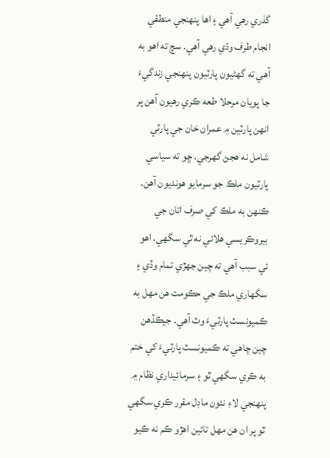گذري رهي آهي ۽ اها پنهنجي منطقي انجام طرف وڌي رهي آهي. سچ ته اهو به آهي ته گهڻيون پارٽيون پنهنجي زندگيءَ جا پويان مرحلا طعه ڪري رهيون آهن پر انهن پارٽين ۾ عمران خان جي پارٽي شامل نه هجڻ گهرجي. ڇو ته سياسي پارٽيون ملڪ جو سرمايو هونديون آهن. ڪنهن به ملڪ کي صرف اتان جي بيروڪريسي هلائي نه ٿي سگهي. اهو ئي سبب آهي ته چين جهڙي تمام وڏي ۽ سگهاري ملڪ جي حڪومت هن مهل به ڪميونسٽ پارٽيءَ وٽ آهي. جيڪڏهن چين چاهي ته ڪميونسٽ پارٽيءَ کي ختم به ڪري سگهي ٿو ۽ سرمائيداري نظام ۾ پنهنجي لاءِ نئون ماڊل مقرر ڪري سگهي ٿو پر ان هن مهل تائين اهڙو ڪم نه ڪيو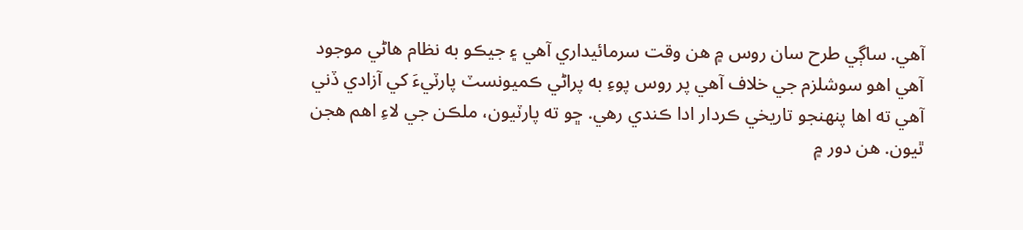آهي. ساڳي طرح سان روس ۾ هن وقت سرمائيداري آهي ۽ جيڪو به نظام هاڻي موجود آهي اهو سوشلزم جي خلاف آهي پر روس پوءِ به پراڻي ڪميونسٽ پارٽيءَ کي آزادي ڏني آهي ته اها پنهنجو تاريخي ڪردار ادا ڪندي رهي. ڇو ته پارٽيون، ملڪن جي لاءِ اهم هجن ٿيون. هن دور ۾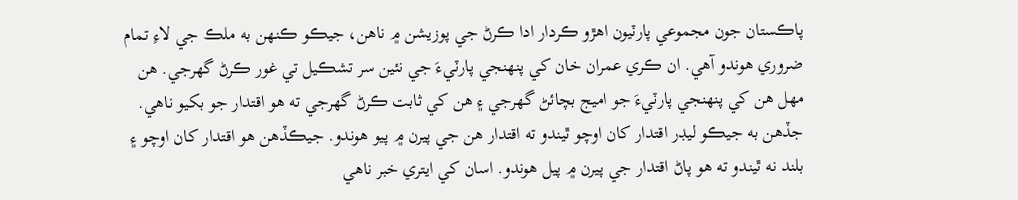پاڪستان جون مجموعي پارٽيون اهڙو ڪردار ادا ڪرڻ جي پوزيشن ۾ ناهن، جيڪو ڪنهن به ملڪ جي لاءِ تمام ضروري هوندو آهي. ان ڪري عمران خان کي پنهنجي پارٽيءَ جي نئين سر تشڪيل تي غور ڪرڻ گهرجي. هن مهل هن کي پنهنجي پارٽيءَ جو اميج بچائڻ گهرجي ۽ هن کي ثابت ڪرڻ گهرجي ته هو اقتدار جو بکيو ناهي. جڏهن به جيڪو ليڊر اقتدار کان اوچو ٿيندو ته اقتدار هن جي پيرن ۾ پيو هوندو. جيڪڏهن هو اقتدار کان اوچو ۽ بلند نه ٿيندو ته هو پاڻ اقتدار جي پيرن ۾ پيل هوندو. اسان کي ايتري خبر ناهي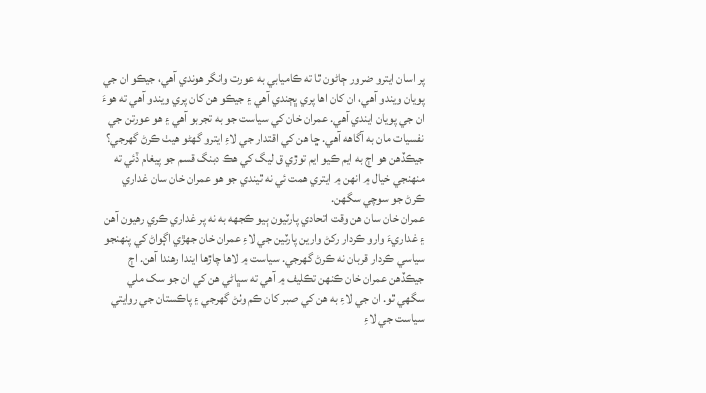پر اسان ايترو ضرور ڄاڻون ٿا ته ڪاميابي به عورت وانگر هوندي آهي، جيڪو ان جي پويان ويندو آهي، ان کان اها پري ڀڄندي آهي ۽ جيڪو هن کان پري ويندو آهي ته هوءَ ان جي پويان ايندي آهي. عمران خان کي سياست جو به تجربو آهي ۽ هو عورتن جي نفسيات مان به آگاهه آهي. ڇا هن کي اقتدار جي لاءِ ايترو گهڻو هيٺ ڪرڻ گهرجي؟ جيڪڏهن هو اڄ به ايم ڪيو ايم توڙي ق ليگ کي هڪ دبنگ قسم جو پيغام ڏئي ته منهنجي خيال ۾ انهن ۾ ايتري همت ئي نه ٿيندي جو هو عمران خان سان غداري ڪرڻ جو سوچي سگهن.
عمران خان سان هن وقت اتحادي پارٽيون ٻيو ڪجهه به نه پر غداري ڪري رهيون آهن ۽ غداريءَ وارو ڪردار رکڻ وارين پارٽين جي لاءِ عمران خان جهڙي اڳواڻ کي پنهنجو سياسي ڪردار قربان نه ڪرڻ گهرجي. سياست ۾ لاها چاڙها ايندا رهندا آهن. اڄ جيڪڏهن عمران خان ڪنهن تڪليف ۾ آهي ته سڀاڻي هن کي ان جو سک ملي سگهي ٿو. ان جي لاءِ به هن کي صبر کان ڪم وٺڻ گهرجي ۽ پاڪستان جي روايتي سياست جي لاءِ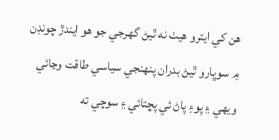هن کي ايترو هيٺ نه ٿيڻ گهرجي جو هو ايندڙ چونڊن ۾ سوڀارو ٿيڻ بدران پنهنجي سياسي طاقت وڃائي ويهي ۽ پوءِ پاڻ ئي پڇتائي ۽ سوچي ته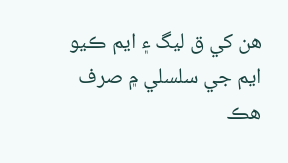هن کي ق ليگ ۽ ايم ڪيو ايم جي سلسلي ۾ صرف هڪ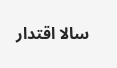سالا اقتدار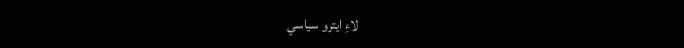لاءِ ايترو سياسي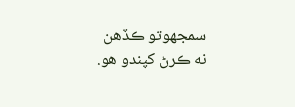سمجهوتو ڪڏهن نه ڪرڻ کپندو هو.